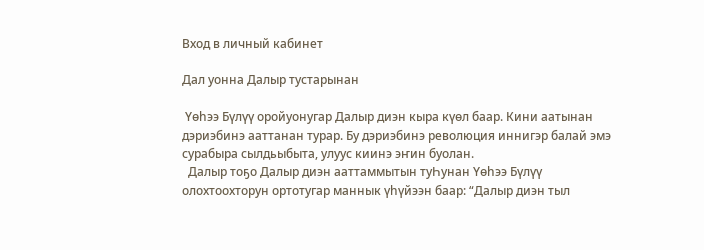Вход в личный кабинет

Дал уонна Далыр тустарынан

 Yөhээ Бүлүү оройуонугар Далыр диэн кыра күөл баар. Кини аатынан дэриэбинэ ааттанан турар. Бу дэриэбинэ революция иннигэр балай эмэ сурабыра сылдьыбыта, улуус киинэ эҥин буолан.
  Далыр тоҕо Далыр диэн ааттаммытын туҺунан Yөhээ Бүлүү олохтоохторун ортотугар маннык үһүйээн баар: “Далыр диэн тыл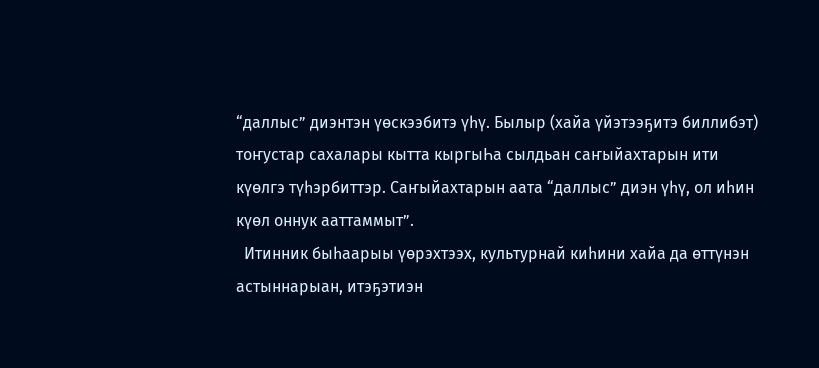“даллыс” диэнтэн үөскээбитэ үһү. Былыр (хайа үйэтээҕитэ биллибэт) тоҥустар сахалары кытта кыргыҺа сылдьан саҥыйахтарын ити күөлгэ түһэрбиттэр. Саҥыйахтарын аата “даллыс” диэн үһү, ол иһин күөл оннук ааттаммыт”.
  Итинник быһаарыы үөрэхтээх, культурнай киһини хайа да өттүнэн астыннарыан, итэҕэтиэн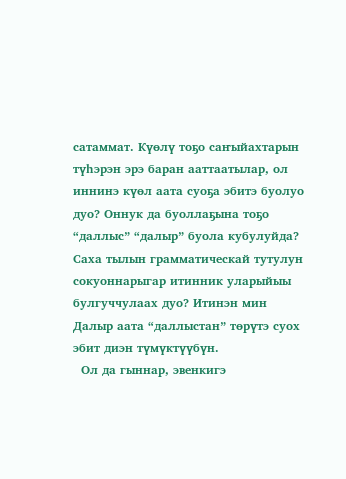сатаммат. Күөлү тоҕо саҥыйахтарын түһэрэн эрэ баран ааттаатылар, ол иннинэ күөл аата суоҕа эбитэ буолуо дуо? Оннук да буоллаҕына тоҕо “даллыс” “далыр” буола кубулуйда? Саха тылын грамматическай тутулун сокуоннарыгар итинник уларыйыы булгуччулаах дуо? Итинэн мин Далыр аата “даллыстан” төрүтэ суох эбит диэн түмүктүүбүн.
  Ол да гыннар, эвенкигэ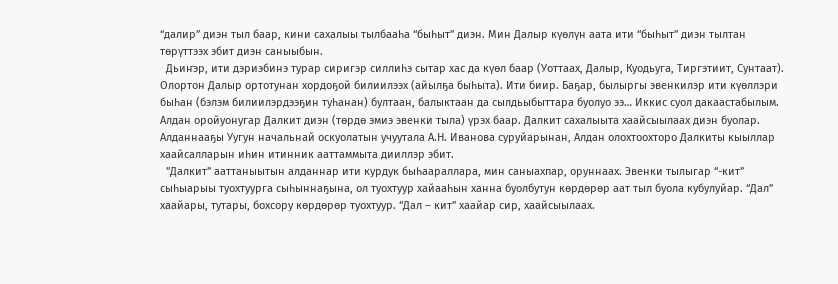“далир” диэн тыл баар, кини сахалыы тылбааһа “быһыт” диэн. Мин Далыр күөлүн аата ити “быһыт” диэн тылтан төрүттээх эбит диэн саныыбын.
  Дьиҥэр, ити дэриэбинэ турар сиригэр силлиһэ сытар хас да күөл баар (Уоттаах, Далыр, Куодьуга, Тиргэтиит, Сунтаат). Олортон Далыр ортотунан хордоҕой билиилээх (айылҕа быһыта). Ити биир. Баҕар, былыргы эвенкилэр ити күөллэри быһан (бэлэм билиилэрдээҕин туһанан) бултаан, балыктаан да сылдьыбыттара буолуо ээ… Иккис суол дакаастабылым. Алдан оройуонугар Далкит диэн (төрдө эмиэ эвенки тыла) үрэх баар. Далкит сахалыыта хаайсыылаах диэн буолар. Алданнааҕы Уугун начальнай оскуолатын учуутала А.Н. Иванова суруйарынан, Алдан олохтоохторо Далкиты кыыллар хаайсалларын иһин итинник ааттаммыта дииллэр эбит.
  ”Далкит” ааттаныытын алданнар ити курдук быһаараллара, мин саныахпар, оруннаах. Эвенки тылыгар “-кит” сыһыарыы туохтуурга сыһыннаҕына, ол туохтуур хайааһын ханна буолбутун көрдөрөр аат тыл буола кубулуйар. “Дал” хаайары, тутары, бохсору көрдөрөр туохтуур. “Дал – кит” хаайар сир, хаайсыылаах.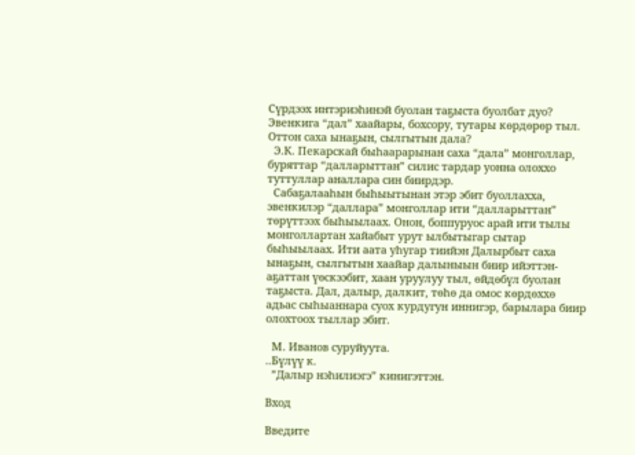Сүрдээх интэриэһинэй буолан таҕыста буолбат дуо? Эвенкига “дал” хаайары, бохсору, тутары көрдөрөр тыл. Оттон саха ынаҕын, сылгытын дала?
  Э.К. Пекарскай быһаарарынан саха “дала” монголлар, буряттар “далларыттан” силис тардар уонна олоххо туттуллар аналлара син биирдэр.
  Сабаҕалааһын быһыытынан этэр эбит буоллахха, эвенкилэр “даллара” монголлар ити “далларыттан” төрүттээх быһыылаах. Онон, боппуруос арай ити тылы монголлартан хайабыт урут ылбытыгар сытар быһыылаах. Ити аата уһугар тиийэн Далырбыт саха ынаҕын, сылгытын хаайар далыныын биир ийэттэн-аҕаттан үөскээбит, хаан уруулуу тыл, өйдөбүл буолан таҕыста. Дал, далыр, далкит, төһө да омос көрдөххө адьас сыһыаннара суох курдугун иннигэр, барылара биир олохтоох тыллар эбит.

  М. Иванов суруйуута.
..Бүлүү к.
  ”Далыр нэһилиэгэ” кинигэттэн.

Вход

Введите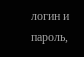логин и пароль,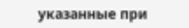указанные при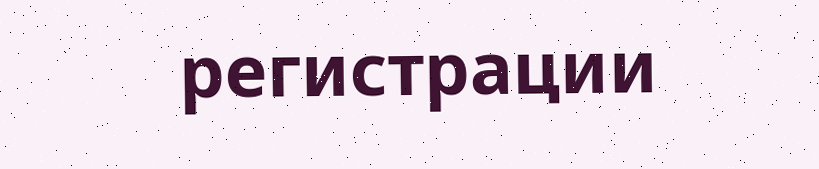регистрации